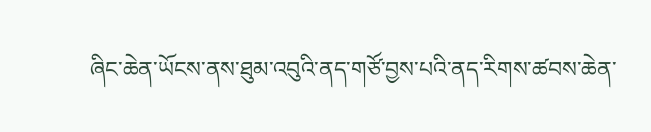ཞིང་ཆེན་ཡོངས་ནས་ཐུམ་འབུའི་ནད་གཙོ་བྱས་པའི་ནད་རིགས་ཚབས་ཆེན་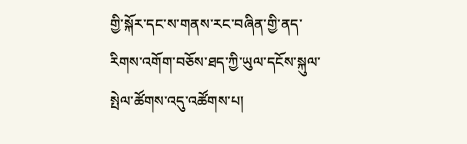གྱི་སྐོར་དང་ས་གནས་རང་བཞིན་གྱི་ནད་རིགས་འགོག་བཅོས་ཐད་ཀྱི་ཡུལ་དངོས་སྐུལ་སྤེལ་ཚོགས་འདུ་འཚོགས་པ།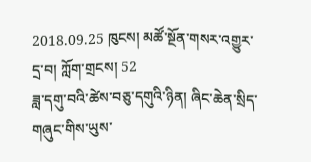2018.09.25 ཁུངས། མཚོ་སྔོན་གསར་འགྱུར་དྲ་བ། ཀློག་གྲངས། 52
ཟླ་དགུ་བའི་ཚེས་བཅུ་དགུའི་ཉིན། ཞིང་ཆེན་སྲིད་གཞུང་གིས་ཡུས་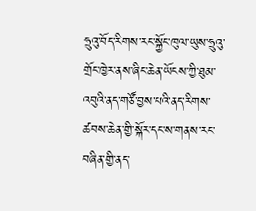ཧྲུའུ་བོད་རིགས་རང་སྐྱོང་ཁུལ་ཡུས་ཧྲུའུ་གྲོང་ཁྱེར་ནས་ཞིང་ཆེན་ཡོངས་ཀྱི་ཐུམ་འབུའི་ནད་གཙོ་བྱས་པའི་ནད་རིགས་ཚབས་ཆེན་གྱི་སྐོར་དང་ས་གནས་རང་བཞིན་གྱི་ནད་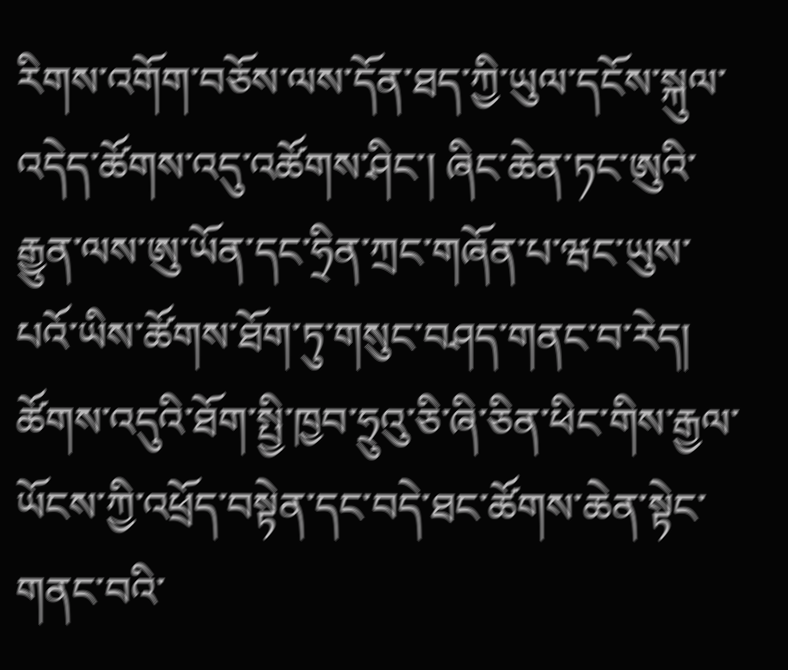རིགས་འགོག་བཅོས་ལས་དོན་ཐད་ཀྱི་ཡུལ་དངོས་སྐུལ་འདེད་ཚོགས་འདུ་འཚོགས་ཤིང་། ཞིང་ཆེན་ཏང་ཨུའི་རྒྱུན་ལས་ཨུ་ཡོན་དང་ཧྲིན་ཀྲང་གཞོན་པ་ཝང་ཡུས་པའོ་ཡིས་ཚོགས་ཐོག་ཏུ་གསུང་བཤད་གནང་བ་རེད།
ཚོགས་འདུའི་ཐོག་སྤྱི་ཁྱབ་ཧྲུའུ་ཅི་ཞི་ཅིན་ཕིང་གིས་རྒྱལ་ཡོངས་ཀྱི་འཕྲོད་བསྟེན་དང་བདེ་ཐང་ཚོགས་ཆེན་སྟེང་གནང་བའི་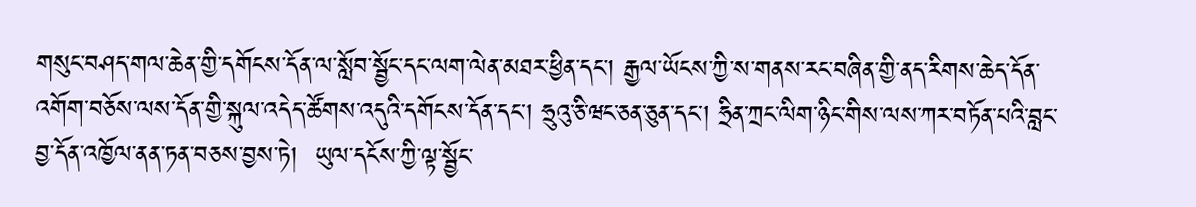གསུང་བཤད་གལ་ཆེན་གྱི་དགོངས་དོན་ལ་སློབ་སྦྱོང་དང་ལག་ལེན་མཐར་ཕྱིན་དང་། རྒྱལ་ཡོངས་ཀྱི་ས་གནས་རང་བཞིན་གྱི་ནད་རིགས་ཆེད་དོན་འགོག་བཅོས་ལས་དོན་གྱི་སྐུལ་འདེད་ཚོགས་འདུའི་དགོངས་དོན་དང་། ཧྲུའུ་ཅི་ཝང་ཅན་ཅུན་དང་། ཧྲིན་ཀྲང་ལིག་ཉིང་གིས་ལས་ཀར་བཏོན་པའི་བླང་བྱ་དོན་འཁྱོལ་ནན་ཏན་བཅས་བྱས་ཏེ།  ཡུལ་དངོས་ཀྱི་ལྟ་སྦྱོང་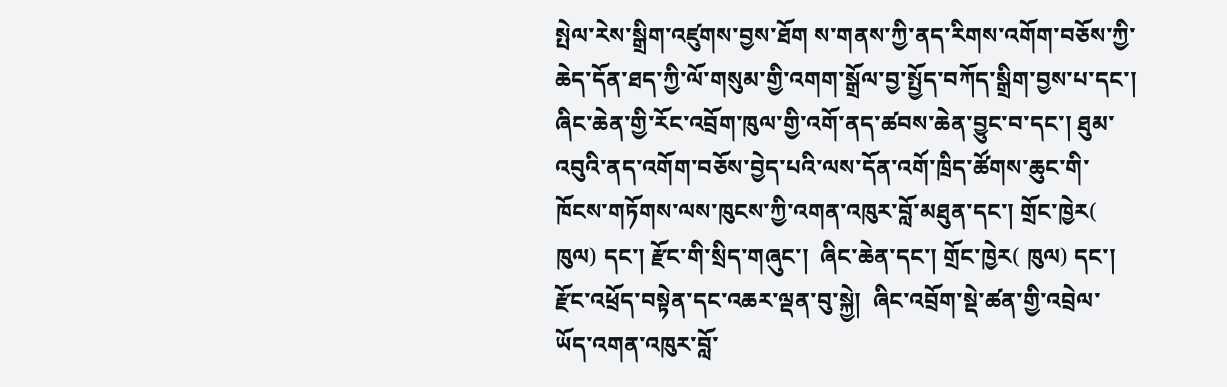སྤེལ་རེས་སྒྲིག་འཛུགས་བྱས་ཐོག ས་གནས་ཀྱི་ནད་རིགས་འགོག་བཅོས་ཀྱི་ཆེད་དོན་ཐད་ཀྱི་ལོ་གསུམ་གྱི་འགག་སྒྲོལ་བྱ་སྤྱོད་བཀོད་སྒྲིག་བྱས་པ་དང་།  ཞིང་ཆེན་གྱི་རོང་འབྲོག་ཁུལ་གྱི་འགོ་ནད་ཚབས་ཆེན་བྱུང་བ་དང་། ཐུམ་འབུའི་ནད་འགོག་བཅོས་བྱེད་པའི་ལས་དོན་འགོ་ཁྲིད་ཚོགས་ཆུང་གི་ཁོངས་གཏོགས་ལས་ཁུངས་ཀྱི་འགན་འཁུར་བློ་མཐུན་དང་། གྲོང་ཁྱེར( ཁུལ) དང་། རྫོང་གི་སྲིད་གཞུང་།  ཞིང་ཆེན་དང་། གྲོང་ཁྱེར( ཁུལ) དང་། རྫོང་འཕྲོད་བསྟེན་དང་འཆར་ལྡན་བུ་སྐྱེ།  ཞིང་འབྲོག་སྡེ་ཚན་གྱི་འབྲེལ་ཡོད་འགན་འཁུར་བློ་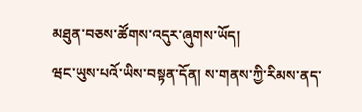མཐུན་བཅས་ཚོགས་འདུར་ཞུགས་ཡོད།
ཝང་ཡུས་པའོ་ཡིས་བསྟན་དོན། ས་གནས་ཀྱི་རིམས་ནད་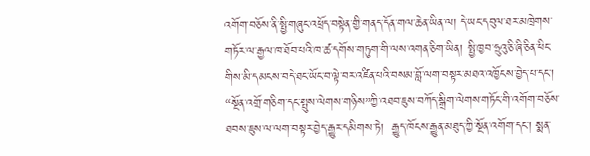འགོག་བཅོས་ནི་སྤྱི་གཞུང་འཕྲོད་བསྟེན་གྱི་གནད་དོན་གལ་ཆེན་ཡིན་ལ། དེ་ཡང་དབུལ་ཐར་མཁྲེགས་གཏོར་ལ་རྒྱལ་ཁ་ཐོབ་པའི་ཁ་ཚ་དགོས་གཏུག་གི་ལས་འགན་ཅིག་ཡིན། སྤྱི་ཁྱབ་ཧྲུའུ་ཅི་ཞི་ཅིན་ཕིང་གིས་མི་དམངས་བདེ་ཐང་ཡོང་བ་ལྟེ་བར་འཛིན་པའི་བསམ་བློ་ལག་བསྟར་མཐའ་འཁྱོངས་བྱེད་པ་དང་། “སྔོན་འགྲོ་གཅིག་དང་སྤུས་ལེགས་གཉིས”ཀྱི་འཐབ་ཇུས་བཀོད་སྒྲིག་ལེགས་གཏོང་གི་འགོག་བཅོས་ཐབས་ཇུས་ལ་ལག་བསྟར་བྱེད་རྒྱུར་དམིགས་ཏེ།  རྒྱུད་ཁོངས་རྒྱུན་མཐུད་ཀྱི་སྔོན་འགོག་དང་། སྨན་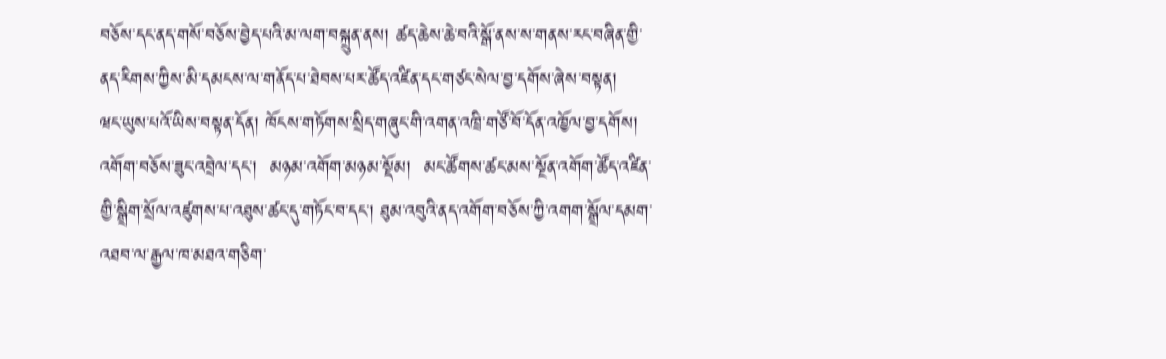བཅོས་དང་ནད་གསོ་བཅོས་བྱེད་པའི་མ་ལག་བསྐྲུན་ནས། ཚད་ཆེས་ཆེ་བའི་སྒོ་ནས་ས་གནས་རང་བཞིན་གྱི་ནད་རིགས་ཀྱིས་མི་དམངས་ལ་གནོད་པ་ཐེབས་པར་ཚོད་འཛིན་དང་གཙང་སེལ་བྱ་དགོས་ཞེས་བསྟན།
ཝང་ཡུས་པའོ་ཡིས་བསྟན་དོན། ཁོངས་གཏོགས་སྲིད་གཞུང་གི་འགན་འཁྲི་གཙོ་བོ་དོན་འཁྱོལ་བྱ་དགོས། འགོག་བཅོས་ཟུང་འབྲེལ་དང་།  མཉམ་འགོག་མཉམ་སྡོམ།  མང་ཚོགས་ཚང་མས་སྔོན་འགོག་ཚོད་འཛིན་གྱི་སྒྲིག་སྲོལ་འཛུགས་པ་འཐུས་ཚང་དུ་གཏོང་བ་དང་། ཐུམ་འབུའི་ནད་འགོག་བཅོས་ཀྱི་འགག་སྒྲོལ་དམག་འཐབ་ལ་རྒྱལ་ཁ་མཐའ་གཅིག་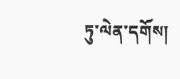ཏུ་ལེན་དགོས།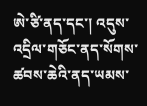ཨེ་ཙི་ནད་དང་། འདུས་འདྲིལ་གཅོང་ནད་སོགས་ཚབས་ཆེའི་ནད་ཡམས་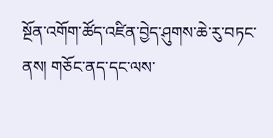སྔོན་འགོག་ཚོད་འཛིན་བྱེད་ཤུགས་ཆེ་རུ་བཏང་ནས། གཅོང་ནད་དང་ལས་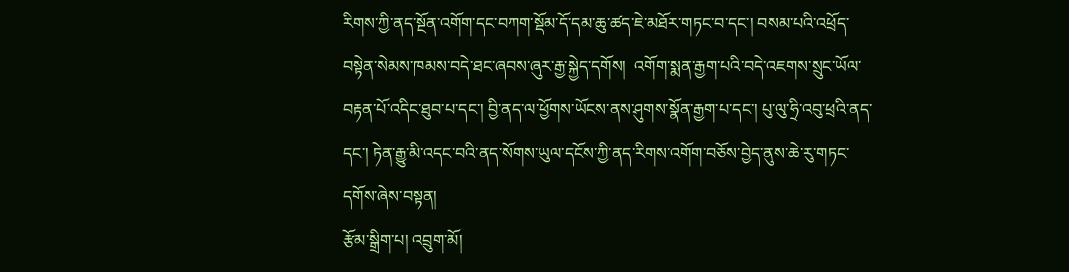རིགས་ཀྱི་ནད་སྔོན་འགོག་དང་བཀག་སྡོམ་དོ་དམ་ཆུ་ཚད་ཇེ་མཐོར་གཏང་བ་དང་། བསམ་པའི་འཕྲོད་བསྟེན་སེམས་ཁམས་བདེ་ཐང་ཞབས་ཞུར་རྒྱ་སྐྱེད་དགོས།  འགོག་སྨན་རྒྱག་པའི་བདེ་འཇགས་སྲུང་ཡོལ་བརྟན་པོ་འདིང་ཐུབ་པ་དང་། བྱི་ནད་ལ་ཕྱོགས་ཡོངས་ནས་ཤུགས་སྣོན་རྒྱག་པ་དང་། པུ་ལུ་ཧྲི་འབུ་ཕྲའི་ནད་དང་། ཏེན་རྒྱུ་མི་འདང་བའི་ནད་སོགས་ཡུལ་དངོས་ཀྱི་ནད་རིགས་འགོག་བཅོས་བྱེད་ནུས་ཆེ་རུ་གཏང་དགོས་ཞེས་བསྟན།
རྩོམ་སྒྲིག་པ། འབྲུག་མོ།